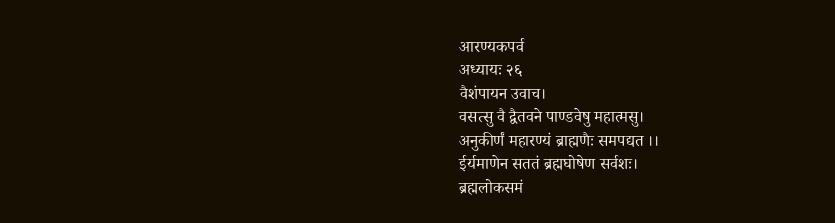आरण्यकपर्व
अध्यायः २६
वैशंपायन उवाच।
वसत्सु वै द्वैतवने पाण्डवेषु महात्मसु।
अनुकीर्णं महारण्यं ब्राह्मणैः समपद्यत ।।
ईर्यमाणेन सततं ब्रह्मघोषेण सर्वशः।
ब्रह्मलोकसमं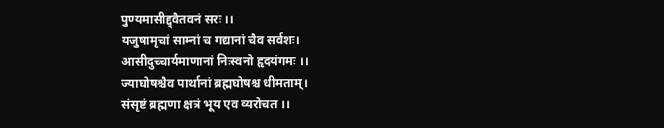पुण्यमासीद्द्वैतवनं सरः ।।
यजुषामृचां साम्नां च गद्यानां चैव सर्वशः।
आसीदुच्चार्यमाणानां निःस्वनो हृदयंगमः ।।
ज्याघोषश्चैव पार्थानां ब्रह्मघोषश्च धीमताम्।
संसृष्टं ब्रह्मणा क्षत्रं भूय एव व्यरोचत ।।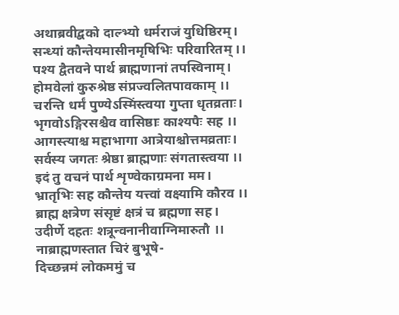अथाब्रवीद्बको दाल्भ्यो धर्मराजं युधिष्ठिरम्।
सन्ध्यां कौन्तेयमासीनमृषिभिः परिवारितम् ।।
पश्य द्वैतवने पार्थ ब्राह्मणानां तपस्विनाम्।
होमवेलां कुरुश्रेष्ठ संप्रज्वलितपावकाम् ।।
चरन्ति धर्मं पुण्येऽस्मिंस्त्वया गुप्ता धृतव्रताः।
भृगवोऽङ्गिरसश्चैव वासिष्ठाः काश्यपैः सह ।।
आगस्त्याश्च महाभागा आत्रेयाश्चोत्तमव्रताः।
सर्वस्य जगतः श्रेष्ठा ब्राह्मणाः संगतास्त्वया ।।
इदं तु वचनं पार्थ शृण्वेकाग्रमना मम।
भ्रातृभिः सह कौन्तेय यत्त्वां वक्ष्यामि कौरव ।।
ब्राह्म क्षत्रेण संसृष्टं क्षत्रं च ब्रह्मणा सह।
उदीर्णे दहतः शत्रून्वनानीवाग्निमारुतौ ।।
नाब्राह्मणस्तात चिरं बुभूषे-
दिच्छन्नमं लोकममुं च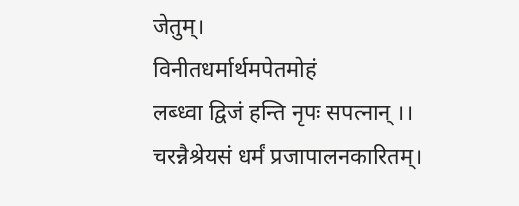जेतुम्।
विनीतधर्मार्थमपेतमोहं
लब्ध्वा द्विजं हन्ति नृपः सपत्नान् ।।
चरन्नैश्रेयसं धर्मं प्रजापालनकारितम्।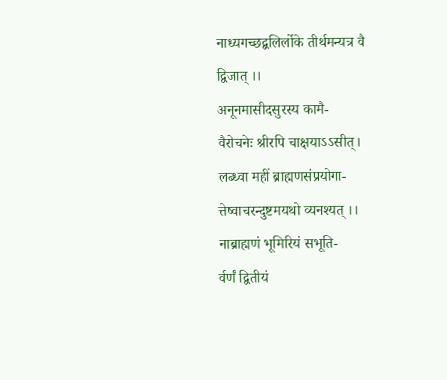नाध्यगच्छद्बलिर्लोके तीर्थमन्यत्र वै द्विजात् ।।
अनूनमासीदसुरस्य कामै-
वैरोचनेः श्रीरपि चाक्षयाऽऽसीत्।
लब्ध्वा महीं ब्राह्मणसंप्रयोगा-
त्तेष्वाचरन्दुष्टमयथो व्यनश्यत् ।।
नाब्राह्मणं भूमिरियं सभूति-
र्वर्णं द्वितीयं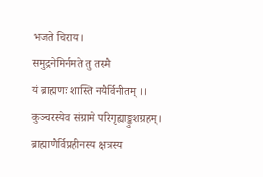भजते चिराय।
समुद्रनेमिर्नमते तु तस्मै
यं ब्राह्मणः शास्ति नयैर्विनीतम् ।।
कुञ्चरस्येव संग्रामे परिगृह्याङ्कुशग्रहम्।
ब्राह्माणैर्विप्रहीनस्य क्षत्रस्य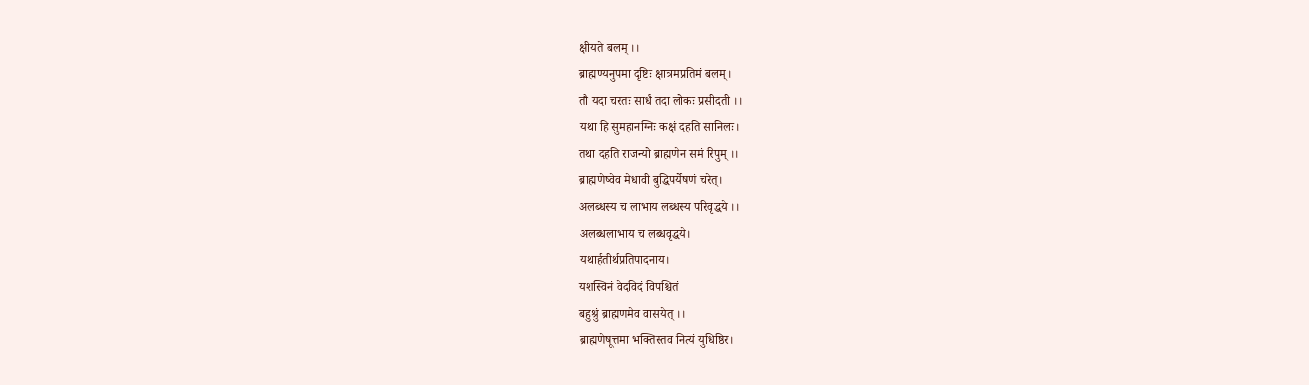क्षीयते बलम् ।।
ब्राह्मण्यनुपमा दृष्टिः क्षात्रमप्रतिमं बलम्।
तौ यदा चरतः सार्धं तदा लोकः प्रसीदती ।।
यथा हि सुमहानग्निः कक्षं दहति सानिलः।
तथा दहति राजन्यो ब्राह्मणेन समं रिपुम् ।।
ब्राह्मणेष्वेव मेधावी बुद्धिपर्येषणं चरेत्।
अलब्धस्य च लाभाय लब्धस्य परिवृद्धये ।।
अलब्धलाभाय च लब्धवृद्धये।
यथार्हतीर्थप्रतिपादनाय।
यशस्विनं वेदविदं विपश्चितं
बहुश्रुं ब्राह्मणमेव वासयेत् ।।
ब्राह्मणेषूत्तमा भक्तिस्तव नित्यं युधिष्ठिर।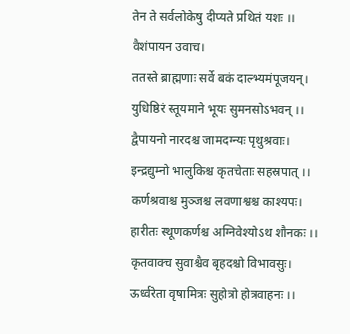तेन ते सर्वलोकेषु दीप्यते प्रथितं यशः ।।
वैशंपायन उवाच।
ततस्ते ब्राह्मणाः सर्वे बकं दाल्भ्यमंपूजयन्।
युधिष्ठिरं स्तूयमाने भूयः सुमनसोऽभवन् ।।
द्वैपायनो नारदश्च जामदग्न्यः पृथुश्रवाः।
इन्द्रद्युम्नो भालुकिश्च कृतचेताः सहस्रपात् ।।
कर्णश्रवाश्च मुञ्जश्च लवणाश्वश्च काश्यपः।
हारीतः स्थूणकर्णश्च अग्निवेश्योऽथ शौनकः ।।
कृतवाक्च सुवाश्चैव बृहदश्चो विभावसुः।
ऊर्ध्वरेता वृषामित्रः सुहोत्रो होत्रवाहनः ।।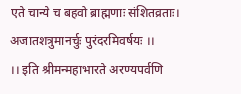एते चान्ये च बहवो ब्राह्मणाः संशितव्रताः।
अजातशत्रुमानर्चुः पुरंदरमिवर्षयः ।।
।। इति श्रीमन्महाभारते अरण्यपर्वणि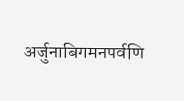अर्जुनाबिगमनपर्वणि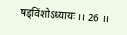षड्विंशोऽध्यायः ।। 26 ।।